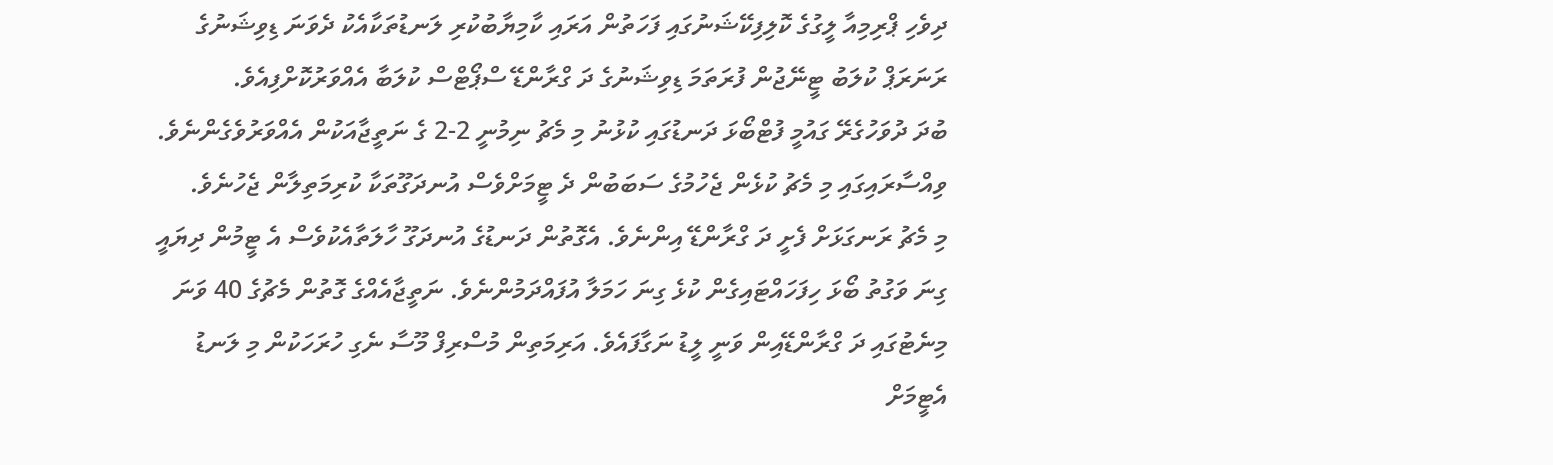ދިވެހި ޕްރިމިއާ ލީގުގެ ކޮލިފިކޭޝަނުގައި ފަހަތުން އަރައި ކާމިޔާބުކުރި ލަނޑުތަކާއެކު ދެވަނަ ޑިވިޝަނުގެ ރަނަރަޕް ކުލަބު ޓީނޭޖުން ފުރަތަމަ ޑިވިޝަނުގެ ދަ ގްރާންޑޭ ސްޕޯޓްސް ކުލަބާ އެއްވަރުކޮށްފިއެވެ.
ބުދަ ދުވަހުގެރޭ ގައުމީ ފުޓްބޯޅަ ދަނޑުގައި ކުޅުނު މި މެޗު ނިމުނީ 2-2 ގެ ނަތީޖާއަކުން އެއްވަރުވެގެންނެވެ. ވިއްސާރައިގައި މި މެޗު ކުޅެން ޖެހުމުގެ ސަބަބުން ދެ ޓީމަށްވެސް އުނދަގޫތަކާ ކުރިމަތިލާން ޖެހުނެވެ.
މި މެޗު ރަނގަޅަށް ފެށީ ދަ ގްރާންޑޭ އިންނެވެ. އެގޮތުން ދަނޑުގެ އުނދަގޫ ހާލަތާއެކުވެސް އެ ޓީމުން ދިޔައީ ގިނަ ވަގުތު ބޯޅަ ހިފަހައްޓައިގެން ކުޅެ ގިނަ ހަމަލާ އުފައްދަމުންނެވެ. ނަތީޖާއެއްގެ ގޮތުން މެޗުގެ 40 ވަނަ މިނެޓުގައި ދަ ގްރާންޑޭއިން ވަނީ ލީޑު ނަގާފައެވެ. އަރިމަތިން މުސްރިފް މޫސާ ނެގި ހުރަހަކުން މި ލަނޑު އެޓީމަށް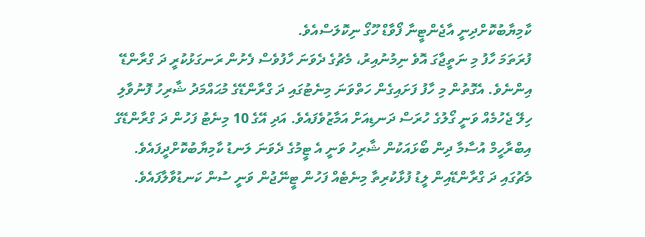ކާމިޔާބުކޮށްދިނީ އާޖެންޓީނާ ފޯވާޑް ހޫގޯ ނިކޮލަސްއެވެ.
ފުރަތަމަ ހާފު މި ނަތީޖާގަ އޮވެ ނިމުނުއިރު، މެޗުގެ ދެވަނަ ހާފުވެސް ފެށުން ރަނގަޅުކުރީ ދަ ގްރާންޑޭ އިންނެވެ. އެގޮތުން މި ހާފު ފަށައިގެން ހަތްވަނަ މިނެޓުގައި ދަ ގްރާންޑޭގެ މުޙައްމަދު ޝާރިހު ފޮނުވާލި ހިލޭ ޖެހުމެއް ވަނީ ގޯލުގެ ހުރަސް ދަނޑިއަށް އަމާޒުވެފައެވެ. އަދި އޭގެ 10 މިނެޓު ފަހުން ދަ ގްރާންޑޭގެ އިބްރާހީމް އުސާމާ ދިން ބޯޅައަކުން ޝާރިހު ވަނީ އެ ޓީމުގެ ދެވަނަ ލަނޑު ކާމިޔާބުކޮށްދީފައެވެ.
މެޗުގައި ދަ ގްރާންޑޭއިން ލީޑު ފުޅާކުރިތާ މިނެޓެއް ފަހުން ޓީނޭޖުން ވަނީ ސުން ކަނޑުވާލާފައެވެ.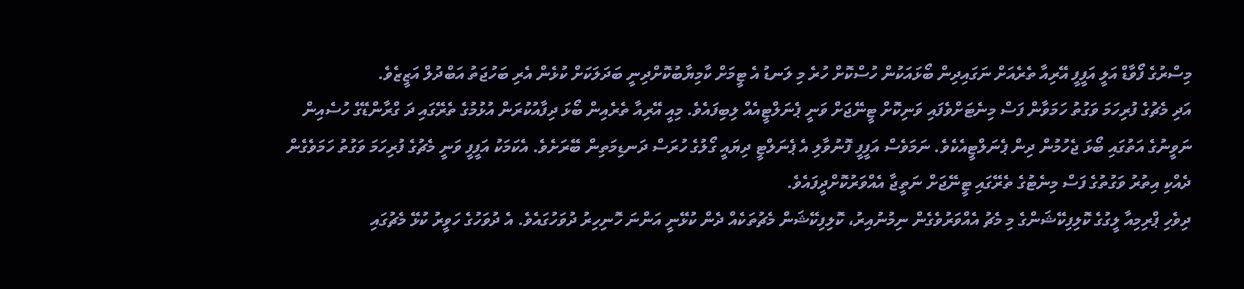މިސްރުގެ ފޯވާޑް އަލީ އަފީފީ އޭރިއާ ތެރެއަށް ނަގައިދިން ބޯޅައަކުން ހުސްކޮށް ހުރެ މި ލަނޑު އެ ޓީމަށް ކާމިޔާބުކޮށްދިނީ ބަދަލަކަށް ކުޅެން އެރި ބަހުޖަތު އަބްދުލް އަޒީޒެވެ.
އަދި މެޗުގެ ފުރިހަމަ ވަގުތު ހަމަވާން ފަސް މިނެޓަށްވެފައި ވަނިކޮށް ޓީނޭޖަށް ވަނީ ޕެނަލްޓީއެއް ލިބިފައެވެ. މިއީ އޭރިއާ ތެރެއިން ބޯޅަ ދިފާއުކުރަން އުޅުމުގެ ތެރޭގައި ދަ ގްރާންޑޭގެ ހުސެއިން ނަވީނުގެ އަތުގައި ބޯޅަ ޖެހުމުން ދިން ޕެނަލްޓީއެކެވެ. ނަމަވެސް އަފީފީ ފޮނުވާލި އެ ޕެނަލްޓީ ދިޔައީ ގޯލުގެ ހުރަސް ދަނޑިމަތިން ބޭރަށެވެ. އެކަމަކު އަފީފީ ވަނީ މެޗުގެ ފުރިހަމަ ވަގުތު ހަމަވެގެން ދެއްކި އިތުރު ވަގުތުގެ ފަސް މިނެޓުގެ ތެރޭގައި ޓީނޭޖަށް ނަތީޖާ އެއްވަރުކޮށްދީފައެވެ.
ދިވެހި ޕްރިމިއާ ލީގުގެ ކޮލިފިކޭޝަންގެ މި މެޗު އެއްވަރުވެގެން ނިމުނުއިރު، ކޮލިފިކޭޝަން މެޗުތަކެއް ދެން ކުޅޭނީ އަންނަ ހޮނިހިރު ދުވަހުގައެވެ. އެ ދުވަހުގެ ހަވީރު ކުޅޭ މެޗުގައި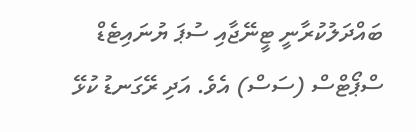ބައްދަލުކުރާނީ ޓީނޭޖާއި ސުޕަ ޔުނައިޓެޑް ސްޕޯޓްސް (ސަސް) އެވެ. އަދި ރޭގަނޑު ކުޅޭ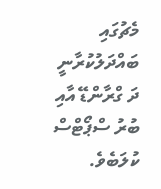މެޗުގައި ބައްދަލުކުރާނީ ދަ ގްރާންޑޭ އާއި ބުރު ސްޕޯޓްސް ކުލަބެވެ.